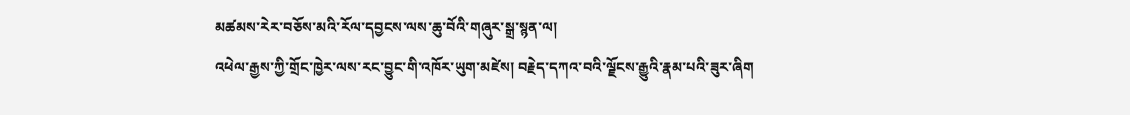མཚམས་རེར་བཅོས་མའི་རོལ་དབྱངས་ལས་ཆུ་བོའི་གཞུར་སྒྲ་སྙན་ལ།
འཕེལ་རྒྱས་ཀྱི་གྲོང་ཁྱེར་ལས་རང་བྱུང་གི་འཁོར་ཡུག་མཛེས། བརྗེད་དཀའ་བའི་ལྗོངས་རྒྱུའི་རྣམ་པའི་ཟུར་ཞིག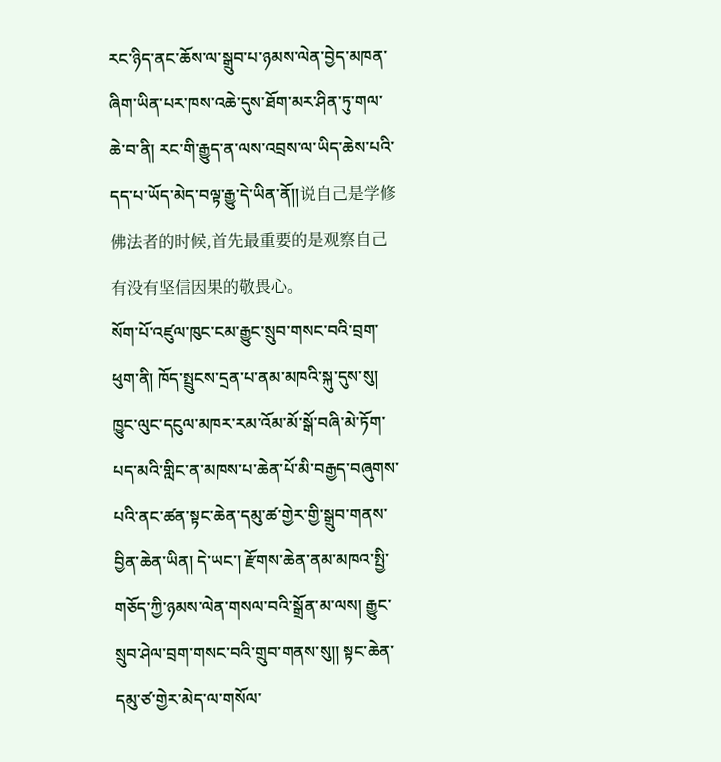རང་ཉིད་ནང་ཆོས་ལ་སྒྲུབ་པ་ཉམས་ལེན་བྱེད་མཁན་ཞིག་ཡིན་པར་ཁས་འཆེ་དུས་ཐོག་མར་ཤིན་ཏུ་གལ་ཆེ་བ་ནི། རང་གི་རྒྱུད་ན་ལས་འབྲས་ལ་ཡིད་ཆེས་པའི་དད་པ་ཡོད་མེད་བལྟ་རྒྱུ་དེ་ཡིན་ནོ།།说自己是学修佛法者的时候,首先最重要的是观察自己有没有坚信因果的敬畏心。
སོག་པོ་འཛུལ་ཁུང་ངམ་རྒྱུང་སྲུབ་གསང་བའི་བྲག་ཕུག་ནི། ཁོད་སྤྲུངས་དྲན་པ་ནམ་མཁའི་སྐུ་དུས་སུ། ཁྱུང་ལུང་དངུལ་མཁར་རམ་འོམ་མོ་སྒོ་བཞི་མེ་ཏོག་པད་མའི་གླིང་ན་མཁས་པ་ཆེན་པོ་མི་བརྒྱད་བཞུགས་པའི་ནང་ཚན་སྟང་ཆེན་དམུ་ཚ་གྱེར་གྱི་སྒྲུབ་གནས་བྱིན་ཆེན་ཡིན། དེ་ཡང་། རྫོགས་ཆེན་ནམ་མཁའ་སྤྱི་གཅོད་ཀྱི་ཉམས་ལེན་གསལ་བའི་སྒྲོན་མ་ལས། རྒྱུང་སྲུབ་ཤེལ་བྲག་གསང་བའི་གྲུབ་གནས་སུ།། སྟང་ཆེན་དམུ་ཙ་གྱེར་མེད་ལ་གསོལ་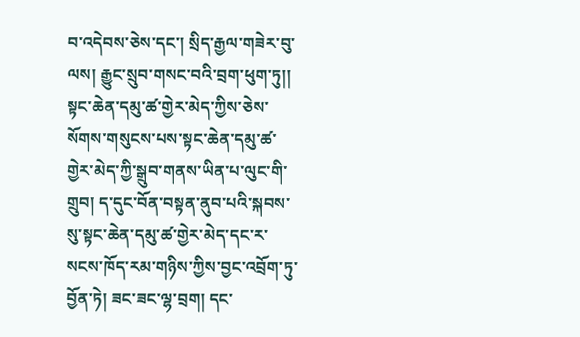བ་འདེབས་ཅེས་དང་། སྲིད་རྒྱལ་གཟེར་བུ་ལས། རྒྱུང་སྲུབ་གསང་བའི་བྲག་ཕུག་ཏུ།། སྟང་ཆེན་དམུ་ཚ་གྱེར་མེད་ཀྱིས་ཅེས་སོགས་གསུངས་པས་སྟང་ཆེན་དམུ་ཚ་གྱེར་མེད་ཀྱི་སྒྲུབ་གནས་ཡིན་པ་ལུང་གི་གྲུབ། ད་དུང་བོན་བསྟན་ནུབ་པའི་སྐབས་སུ་སྟང་ཆེན་དམུ་ཚ་གྱེར་མེད་དང་ར་སངས་ཁོད་རམ་གཉིས་ཀྱིས་བྱང་འབྲོག་ཏུ་བྱོན་ཏེ། ཟང་ཟང་ལྷ་བྲག། དང་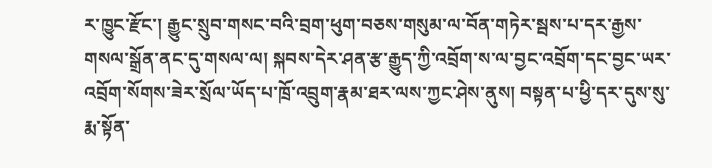ར་ཁྱུང་རྫོང་། རྒྱུང་སྲུབ་གསང་བའི་བྲག་ཕུག་བཅས་གསུམ་ལ་བོན་གཏེར་སྦས་པ་དར་རྒྱས་གསལ་སྒྲོན་ནང་དུ་གསལ་ལ། སྐབས་དེར་ཤན་རྩ་རྒྱུད་ཀྱི་འབྲོག་ས་ལ་བྱང་འབྲོག་དང་བྱང་ཡར་འབྲོག་སོགས་ཟེར་སྲོལ་ཡོད་པ་ཁྲོ་འབྲུག་རྣམ་ཐར་ལས་ཀྱང་ཤེས་ནུས། བསྟན་པ་ཕྱི་དར་དུས་སུ་རྨ་སྟོན་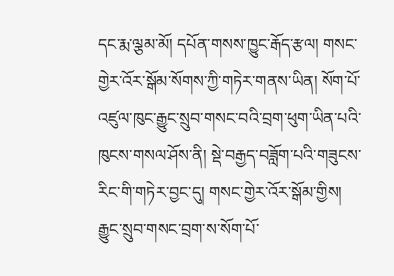དང་རྨ་ལྕམ་མོ། དཔོན་གསས་ཁྱུང་རྒོད་རྩལ། གསང་གྱེར་འོར་སྒོམ་སོགས་ཀྱི་གཏེར་གནས་ཡིན། སོག་པོ་འཛུལ་ཁུང་རྒྱུང་སྲུབ་གསང་བའི་བྲག་ཕུག་ཡིན་པའི་ཁུངས་གསལ་ཤོས་ནི། སྡེ་བརྒྱད་བཟློག་པའི་གཟུངས་རིང་གི་གཏེར་བྱང་དུ། གསང་གྱེར་འོར་སྒོམ་གྱིས། རྒྱུང་སྲུབ་གསང་བྲག་ས་སོག་པོ་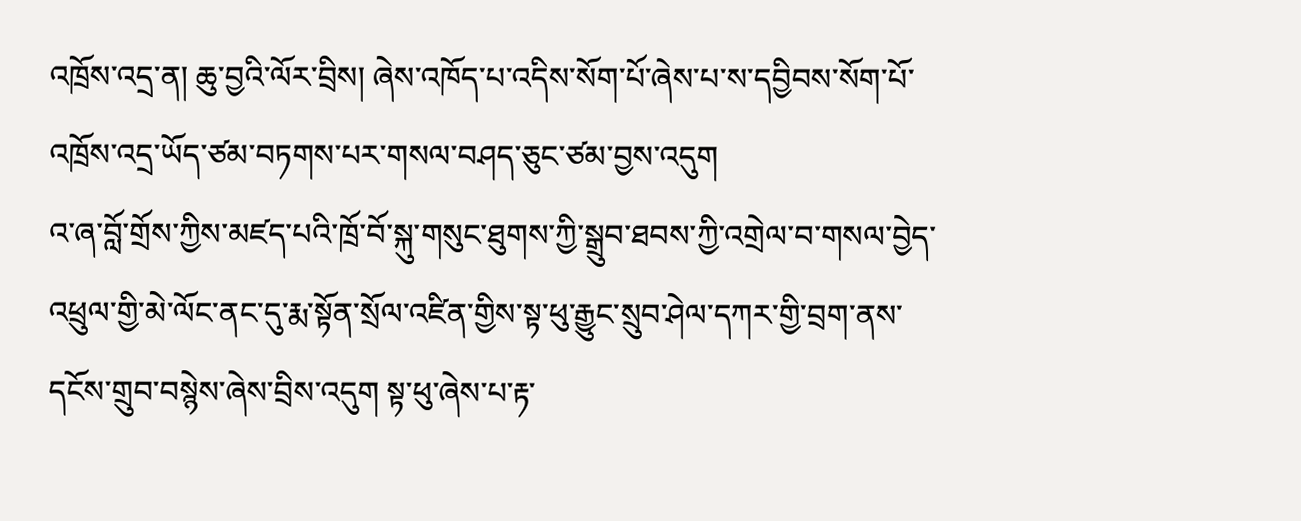འཁྲོས་འདྲ་ན། ཆུ་བྱའི་ལོར་བྲིས། ཞེས་འཁོད་པ་འདིས་སོག་པོ་ཞེས་པ་ས་དབྱིབས་སོག་པོ་འཁྲོས་འདྲ་ཡོད་ཙམ་བཏགས་པར་གསལ་བཤད་ཅུང་ཙམ་བྱས་འདུག
འ་ཞ་བློ་གྲོས་ཀྱིས་མཛད་པའི་ཁྲོ་བོ་སྐུ་གསུང་ཐུགས་ཀྱི་སྒྲུབ་ཐབས་ཀྱི་འགྲེལ་བ་གསལ་བྱེད་འཕྲུལ་གྱི་མེ་ལོང་ནང་དུ་རྨ་སྟོན་སྲོལ་འཛིན་གྱིས་སྟ་ཕུ་རྒྱུང་སྲུབ་ཤེལ་དཀར་གྱི་བྲག་ནས་དངོས་གྲུབ་བསྙེས་ཞེས་བྲིས་འདུག སྟ་ཕུ་ཞེས་པ་རྟ་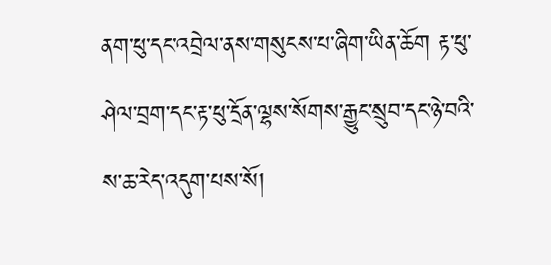ནག་ཕུ་དང་འབྲེལ་ནས་གསུངས་པ་ཞིག་ཡིན་ཆོག རྟ་ཕུ་ཤེལ་བྲག་དང་རྟ་ཕུ་དྲོན་ལྷས་སོགས་རྒྱུང་སྲུབ་དང་ཉེ་བའི་ས་ཆ་རེད་འདུག་པས་སོ།